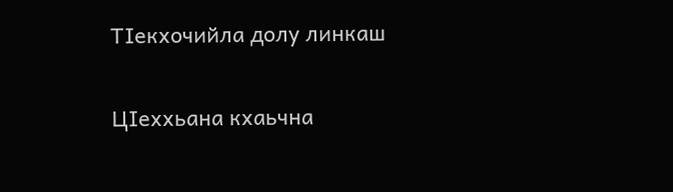ТIекхочийла долу линкаш

ЦIеххьана кхаьчна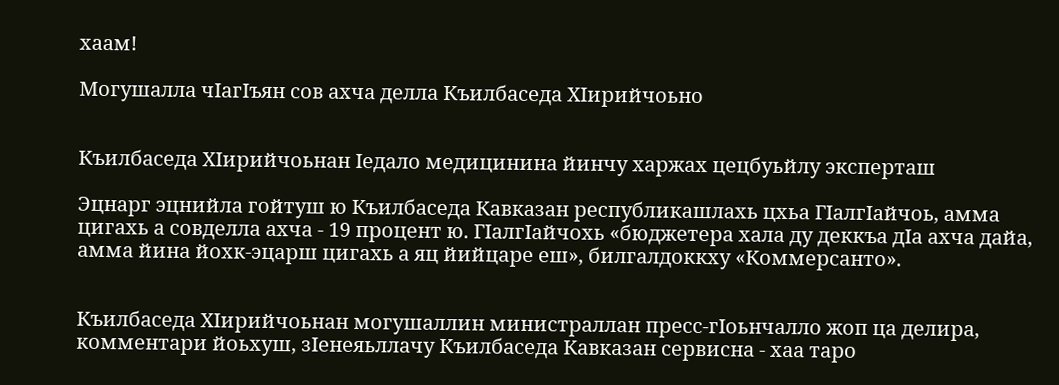хаам!

Могушалла чIагIъян сов ахча делла Къилбаседа ХIирийчоьно


Къилбаседа ХIирийчоьнан Iедало медицинина йинчу харжах цецбуьйлу эксперташ

Эцнарг эцнийла гойтуш ю Къилбаседа Кавказан республикашлахь цхьа ГIалгIайчоь, амма цигахь а совделла ахча - 19 процент ю. ГIалгIайчохь «бюджетера хала ду деккъа дIа ахча дайа, амма йина йохк-эцарш цигахь а яц йийцаре еш», билгалдоккху «Коммерсанто».


Къилбаседа ХIирийчоьнан могушаллин министраллан пресс-гIоьнчалло жоп ца делира, комментари йоьхуш, зIенеяьллачу Къилбаседа Кавказан сервисна - хаа таро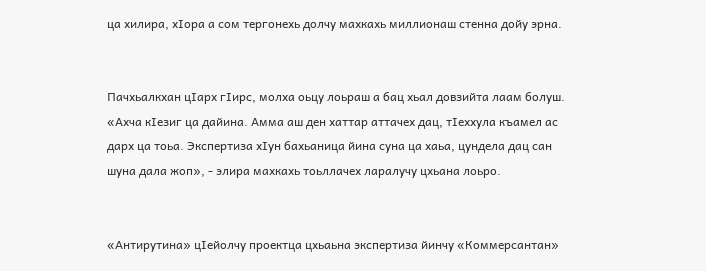ца хилира, хIора а сом тергонехь долчу махкахь миллионаш стенна дойу эрна.


Пачхьалкхан цIарх гIирс, молха оьцу лоьраш а бац хьал довзийта лаам болуш. «Ахча кIезиг ца дайина. Амма аш ден хаттар аттачех дац, тIеххула къамел ас дарх ца тоьа. Экспертиза хIун бахьаница йина суна ца хаьа, цундела дац сан шуна дала жоп», - элира махкахь тоьллачех ларалучу цхьана лоьро.


«Антирутина» цIейолчу проектца цхьаьна экспертиза йинчу «Коммерсантан»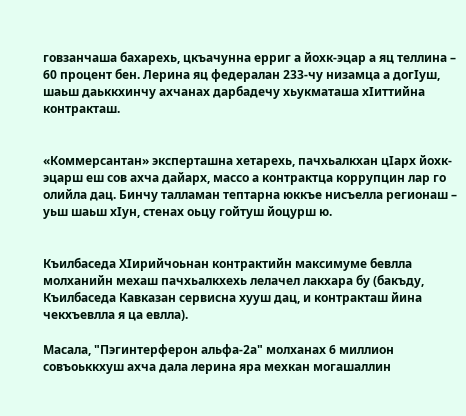говзанчаша бахарехь, цкъачунна ерриг а йохк-эцар а яц теллина – 60 процент бен. Лерина яц федералан 233-чу низамца а догIуш, шаьш даьккхинчу ахчанах дарбадечу хьукматаша хIиттийна контракташ.


«Коммерсантан» эксперташна хетарехь, пачхьалкхан цIарх йохк-эцарш еш сов ахча дайарх, массо а контрактца коррупцин лар го олийла дац. Бинчу талламан тептарна юккъе нисъелла регионаш – уьш шаьш хIун, стенах оьцу гойтуш йоцурш ю.


Къилбаседа ХIирийчоьнан контрактийн максимуме бевлла молханийн мехаш пачхьалкхехь лелачел лакхара бу (бакъду, Къилбаседа Кавказан сервисна хууш дац, и контракташ йина чекхъевлла я ца евлла).

Масала, "Пэгинтерферон альфа-2а" молханах 6 миллион совъоьккхуш ахча дала лерина яра мехкан могашаллин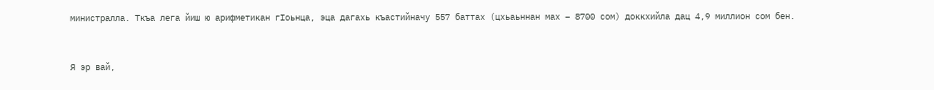министралла. Ткъа лега йиш ю арифметикан гIоьнца, эца дагахь къастийначу 557 баттах (цхьаьннан мах – 8700 сом) доккхийла дац 4,9 миллион сом бен.


Я эр вай,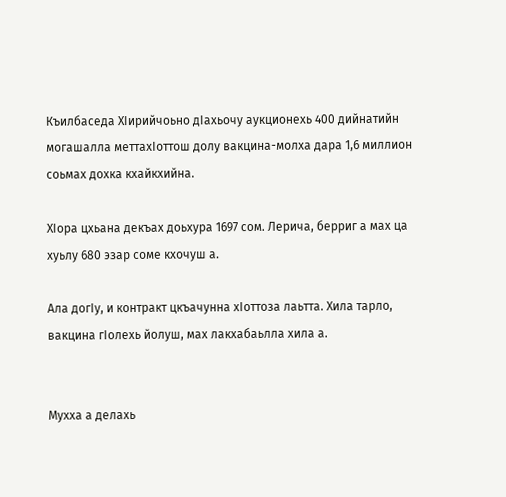Къилбаседа ХIирийчоьно дIахьочу аукционехь 400 дийнатийн могашалла меттахIоттош долу вакцина-молха дара 1,6 миллион соьмах дохка кхайкхийна.

ХIора цхьана декъах доьхура 1697 сом. Лерича, берриг а мах ца хуьлу 680 эзар соме кхочуш а.

Ала догIу, и контракт цкъачунна хIоттоза лаьтта. Хила тарло, вакцина гIолехь йолуш, мах лакхабаьлла хила а.


Мухха а делахь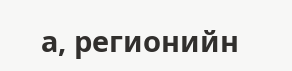а, регионийн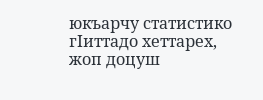юкъарчу статистико гIиттадо хеттарех, жоп доцуш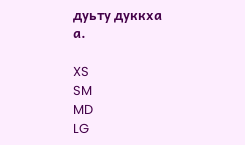дуьту дуккха а.

XS
SM
MD
LG